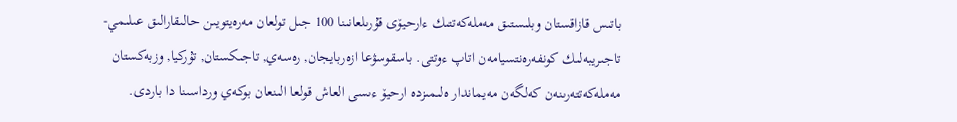باتىس قازاقستان وبلىستىق مەملەكەتتىك ءارحيۆى قۇرىلعانىنا 100 جىل تولعان مەرەيتويىن حالىقارالىق عىلىمي-تاجىريبەلىك كونفەرەنتسيامەن اتاپ ءوتتى. باسقوسۋعا ازەربايجان, رەسەي, تاجىكستان, تۇركيا, وزبەكستان مەملەكەتتەرىنەن كەلگەن مەيماندار ەلىمىزدە ارحيۆ ءىسى العاش قولعا الىنعان بوكەي ورداسىنا دا باردى.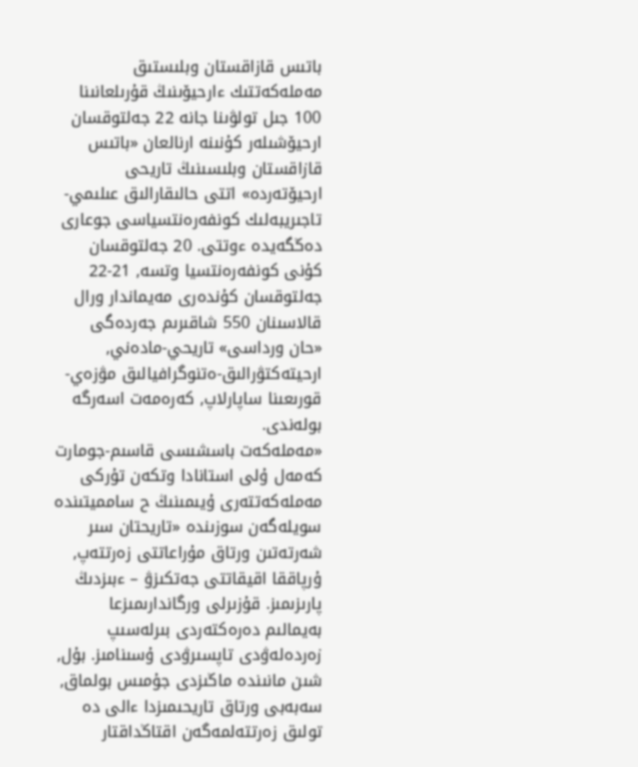باتىس قازاقستان وبلىستىق مەملەكەتتىك ءارحيۆىنىڭ قۇرىلعانىنا 100 جىل تولۋىنا جانە 22 جەلتوقسان ارحيۆشىلەر كۇنىنە ارنالعان «باتىس قازاقستان وبلىسىنىڭ تاريحى ارحيۆتەردە» اتتى حالىقارالىق عىلىمي-تاجىريبەلىك كونفەرەنتسياسى جوعارى دەڭگەيدە ءوتتى. 20 جەلتوقسان كۇنى كونفەرەنتسيا وتسە, 21-22 جەلتوقسان كۇندەرى مەيماندار ورال قالاسىنان 550 شاقىرىم جەردەگى «حان ورداسى» تاريحي-مادەني, ارحيتەكتۋرالىق-ەتنوگرافيالىق مۋزەي-قورىعىنا ساپارلاپ, كەرەمەت اسەرگە بولەندى.
«مەملەكەت باسشىسى قاسىم-جومارت كەمەل ۇلى استانادا وتكەن تۇركى مەملەكەتتەرى ۇيىمىنىڭ ح سامميتىندە سويلەگەن سوزىندە «تاريحتان سىر شەرتەتىن ورتاق مۇراعاتتى زەرتتەپ, ۇرپاققا اقيقاتتى جەتكىزۋ – ءبىزدىڭ پارىزىمىز. قۇزىرلى ورگاندارىمىزعا بەيمالىم دەرەكتەردى بىرلەسىپ زەردەلەۋدى تاپسىرۋدى ۇسىنامىز. بۇل, شىن مانىندە ماڭىزدى جۇمىس بولماق, سەبەبى ورتاق تاريحىمىزدا ءالى دە تولىق زەرتتەلمەگەن اقتاڭداقتار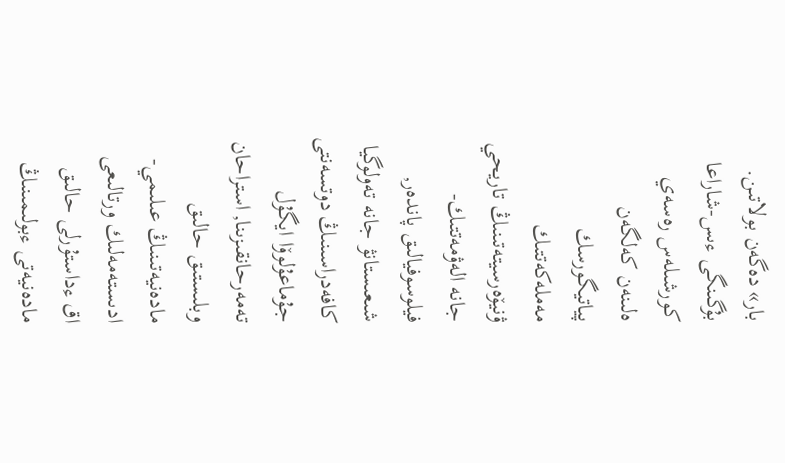بار» دەگەن بولاتىن. بۇگىنگى ءىس-شاراعا كورشىلەس رەسەي ەلىنەن كەلگەن پياتيگورسك مەملەكەتتىك ۋنيۆەرسيتەتىنىڭ تاريحي جانە الەۋمەتتىك-فيلوسوفيالىق پاندەر, شىعىستانۋ جانە تەولوگيا كافەدراسىنىڭ دوتسەنتى جۇماعۇلوۆا ايگۇل تەمەرحانقىزىنا, استراحان وبلىستىق حالىق مادەنيەتىنىڭ عىلىمي-ادىستەمەلىك ورتالىعى اق ءداستۇرلى حالىق مادەنيەتى ءبولىمىنىڭ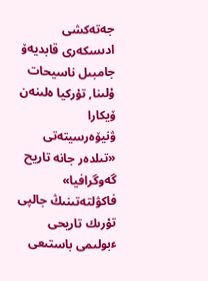جەتەكشى ادىسكەرى قابديەۆ جامبىل ناسيحات ۇلىنا, تۇركيا ەلىنەن ۆيكارا ۋنيۆەرسيتەتى «تىلدەر جانە تاريح گەوگرافيا» فاكۋلتەتىنىڭ جالپى تۇرىك تاريحى ءبولىمى باستىعى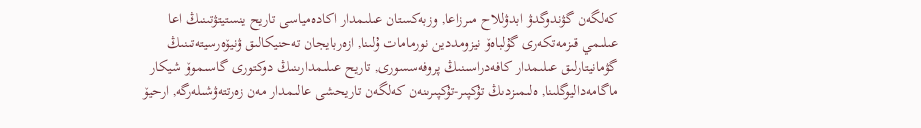كەلگەن گۋندوگدۋ ابدۋللاح مىرزاعا, وزبەكستان عىلىمدار اكادەمياسى تاريح ينستيتۋتىنىڭ اعا عىلىمي قىزمەتكەرى گۇلباەۆ نيزومددين نورمامات ۇلىنا, ازەربايجان تەحنيكالىق ۋنيۆەرسيتەتىنىڭ گۋمانيتارلىق عىلىمدار كافەدراسىنىڭ پروفەسسورى, تاريح عىلىمدارىنىڭ دوكتورى گاسىموۆ شيكار ماگامەداليوگلىنا, ەلىمىزدىڭ تۇكپىر-تۇكپىرىنەن كەلگەن تاريحشى عالىمدار مەن زەرتتەۋشىلەرگە, ارحيۆ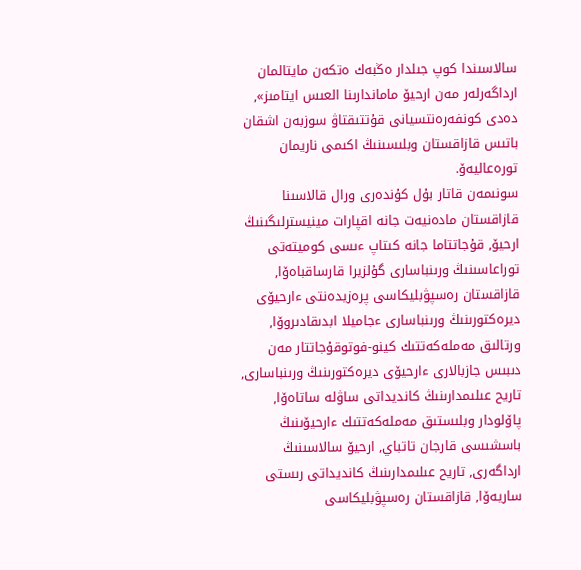سالاسىندا كوپ جىلدار ەڭبەك ەتكەن مايتالمان ارداگەرلەر مەن ارحيۆ ماماندارىنا العىس ايتامىز», دەدى كونفەرەنتسيانى قۇتتىقتاۋ سوزبەن اشقان باتىس قازاقستان وبلىسىنىڭ اكىمى ناريمان تورەعاليەۆ.
سونىمەن قاتار بۇل كۇندەرى ورال قالاسىنا قازاقستان مادەنيەت جانە اقپارات مينيسترلىگىنىڭ ارحيۆ, قۇجاتتاما جانە كىتاپ ءىسى كوميتەتى توراعاسىنىڭ ورىنباسارى گۇلزيرا قارساقباەۆا, قازاقستان رەسپۋبليكاسى پرەزيدەنتى ءارحيۆى ديرەكتورىنىڭ ورىنباسارى ءجاميلا ابدىقادىروۆا, ورتالىق مەملەكەتتىك كينو-فوتوقۇجاتتار مەن دىبىس جازبالارى ءارحيۆى ديرەكتورىنىڭ ورىنباسارى, تاريح عىلىمدارىنىڭ كانديداتى ساۋلە ساتاەۆا, پاۆلودار وبلىستىق مەملەكەتتىك ءارحيۆىنىڭ باسشىسى قارجان تاتباي, ارحيۆ سالاسىنىڭ ارداگەرى, تاريح عىلىمدارىنىڭ كانديداتى رىستى ساريەۆا, قازاقستان رەسپۋبليكاسى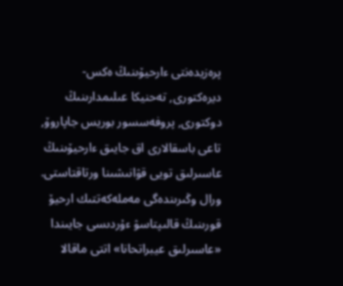پرەزيدەنتى ءارحيۆىنىڭ ەكس-ديرەكتورى, تەحنيكا عىلىمدارىنىڭ دوكتورى, پروفەسسور بوريس جاپاروۆ, تاعى باسقالارى اق جايىق ءارحيۆىنىڭ عاسىرلىق تويى قۋانىشىنا ورتاقتاستى.
ورال وڭىرىندەگى مەملەكەتتىك ارحيۆ قورىنىڭ قالىپتاسۋ ءۇردىسى جايىندا «عاسىرلىق عيبراتحانا» اتتى ماقالا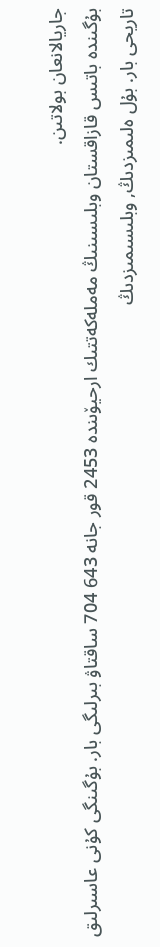جاريالانعان بولاتىن.
بۇگىندە باتىس قازاقستان وبلىسىنىڭ مەملەكەتتىك ارحيۆىندە 2453 قور جانە 643 704 ساقتاۋ بىرلىگى بار. بۇگىنگى كۇنى عاسىرلىق تاريحى بار. بۇل ەلىمىزدىڭ, وبلىسىمىزدىڭ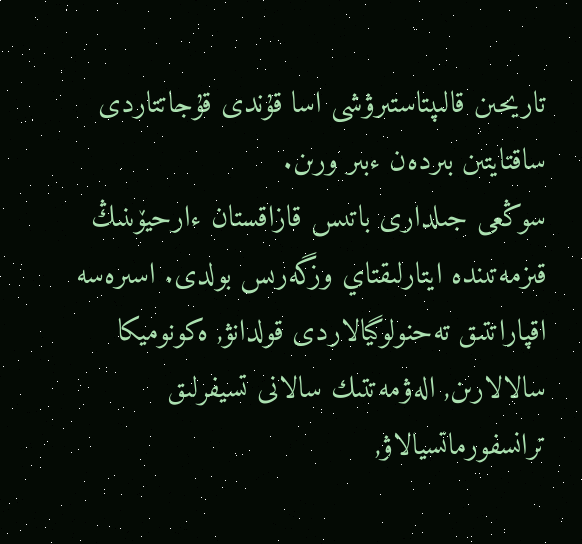تاريحىن قالىپتاستىرۋشى اسا قۇندى قۇجاتتاردى ساقتايتىن بىردەن ءبىر ورىن.
سوڭعى جىلدارى باتىس قازاقستان ءارحيۆىنىڭ قىزمەتىندە ايتارلىقتاي وزگەرىس بولدى. اسىرەسە اقپاراتتىق تەحنولوگيالاردى قولدانۋ, ەكونوميكا سالالارىن, الەۋمەتتىك سالانى تسيفرلىق ترانسفورماتسيالاۋ,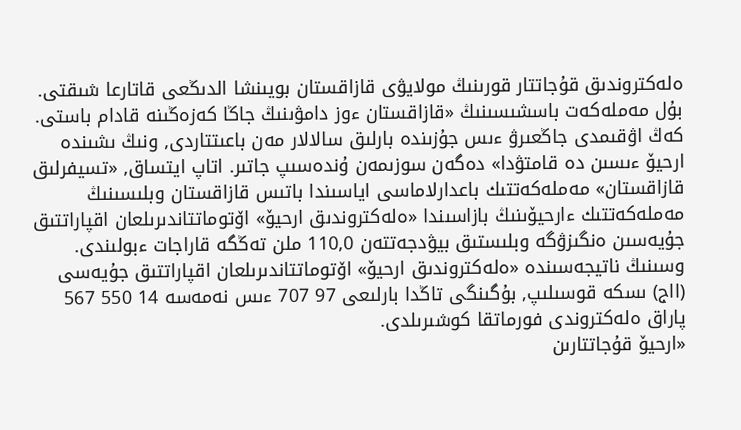ەلەكتروندىق قۇجاتتار قورىنىڭ مولايۋى قازاقستان بويىنشا الدىڭعى قاتارعا شىقتى. بۇل مەملەكەت باسشىسىنىڭ «قازاقستان ءوز دامۋىنىڭ جاڭا كەزەڭىنە قادام باستى. كەڭ اۋقىمدى جاڭعىرۋ ءىس جۇزىندە بارلىق سالالار مەن باعىتتاردى, ونىڭ ىشىندە ارحيۆ ءىسىن دە قامتۋدا» دەگەن سوزىمەن ۇندەسىپ جاتىر. اتاپ ايتساق, «تسيفرلىق قازاقستان» مەملەكەتتىك باعدارلاماسى اياسىندا باتىس قازاقستان وبلىسىنىڭ مەملەكەتتىك ءارحيۆىنىڭ بازاسىندا «ەلەكتروندىق ارحيۆ» اۆتوماتتاندىرىلعان اقپاراتتىق جۇيەسىن ەنگىزۋگە وبلىستىق بيۋدجەتتەن 110,0 ملن تەڭگە قاراجات ءبولىندى. وسىنىڭ ناتيجەسىندە «ەلەكتروندىق ارحيۆ» اۆتوماتتاندىرىلعان اقپاراتتىق جۇيەسى (ااج) ىسكە قوسىلىپ, بۇگىنگى تاڭدا بارلىعى 97 707 ءىس نەمەسە 14 550 567 پاراق ەلەكتروندى فورماتقا كوشىرىلدى.
«ارحيۆ قۇجاتتارىن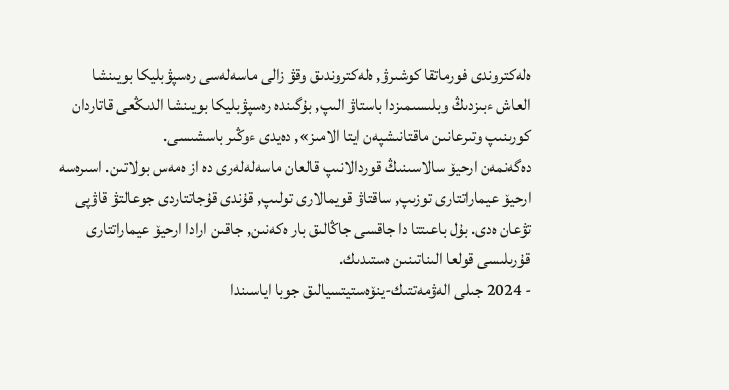ەلەكتروندى فورماتقا كوشىرۋ, ەلەكتروندىق وقۋ زالى ماسەلەسى رەسپۋبليكا بويىنشا العاش ءبىزدىڭ وبلىسىمىزدا باستاۋ الىپ, بۇگىندە رەسپۋبليكا بويىنشا الدىڭعى قاتاردان كورىنىپ وتىرعانىن ماقتانىشپەن ايتا الامىز», دەيدى ءوڭىر باسشىسى.
دەگەنمەن ارحيۆ سالاسىنىڭ قوردالانىپ قالعان ماسەلەلەرى دە از ەمەس بولاتىن. اسىرەسە ارحيۆ عيماراتتارى توزىپ, ساقتاۋ قويمالارى تولىپ, قۇندى قۇجاتتاردى جوعالتۋ قاۋپى تۋعان ەدى. بۇل باعىتتا دا جاقسى جاڭالىق بار ەكەنىن, جاقىن ارادا ارحيۆ عيماراتتارى قۇرىلىسى قولعا الىناتىنىن ەستىدىك.
- 2024 جىلى الەۋمەتتىك-ينۆەستيتسيالىق جوبا اياسىندا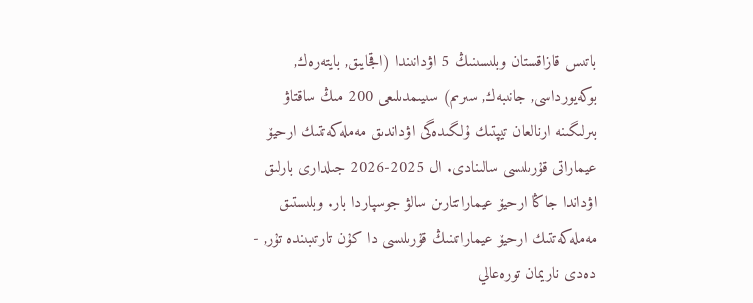باتىس قازاقستان وبلىسىنىڭ 5 اۋدانىندا (اقجايىق, بايتەرەك, بوكەيورداسى, جانىبەك, سىرىم) سىيىمدىلىعى 200 مىڭ ساقتاۋ بىرلىگىنە ارنالعان تيپتىك ۇلگىدەگى اۋداندىق مەملەكەتتىك ارحيۆ عيماراتى قۇرىلىسى سالىنادى. ال 2025-2026 جىلدارى بارلىق اۋداندا جاڭا ارحيۆ عيماراتتارىن سالۋ جوسپاردا بار. وبلىستىق مەملەكەتتىك ارحيۆ عيماراتىنىڭ قۇرىلىسى دا كۇن تارتىبىندە تۇر, - دەدى ناريمان تورەعالي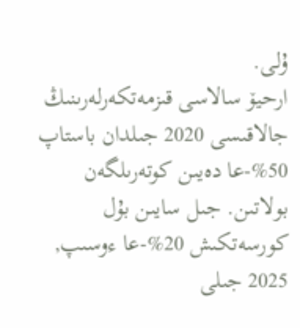ۇلى.
ارحيۆ سالاسى قىزمەتكەرلەرىنىڭ جالاقىسى 2020 جىلدان باستاپ 50%-عا دەيىن كوتەرىلگەن بولاتىن. جىل سايىن بۇل كورسەتكىش 20%-عا ءوسىپ, 2025 جىلى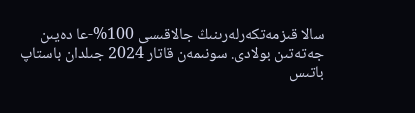سالا قىزمەتكەرلەرىنىڭ جالاقىسى 100%-عا دەيىن جەتەتىن بولادى. سونىمەن قاتار 2024 جىلدان باستاپ باتىس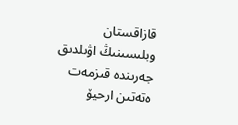قازاقستان وبلىسىنىڭ اۋىلدىق جەرىندە قىزمەت ەتەتىن ارحيۆ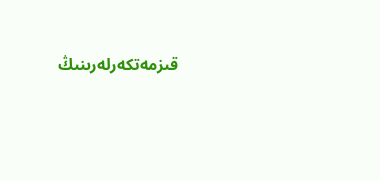قىزمەتكەرلەرىنىڭ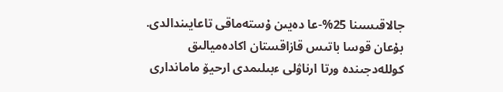جالاقىسىنا 25%-عا دەيىن ۇستەماقى تاعايىندالدى.
بۇعان قوسا باتىس قازاقستان اكادەميالىق كوللەدجىندە ورتا ارناۋلى ءبىلىمدى ارحيۆ ماماندارى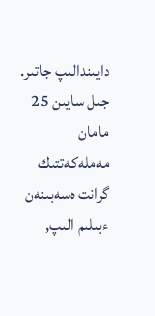دايىندالىپ جاتىر. جىل سايىن 25 مامان مەملەكەتتىك گرانت ەسەبىنەن ءبىلىم الىپ,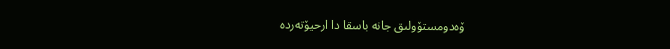ۆەدومستۆولىق جانە باسقا دا ارحيۆتەردە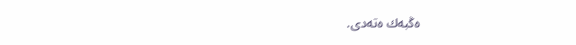ەڭبەك ەتەدى.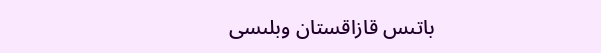باتىس قازاقستان وبلىسى